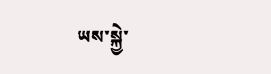ཡས་སྐྱེ་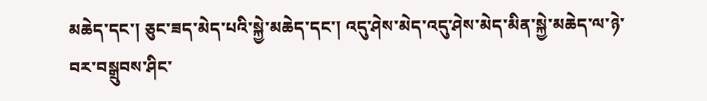མཆེད་དང་། ཅུང་ཟད་མེད་པའི་སྐྱེ་མཆེད་དང་། འདུ་ཤེས་མེད་འདུ་ཤེས་མེད་མིན་སྐྱེ་མཆེད་ལ་ཉེ་བར་བསྒྲུབས་ཤིང་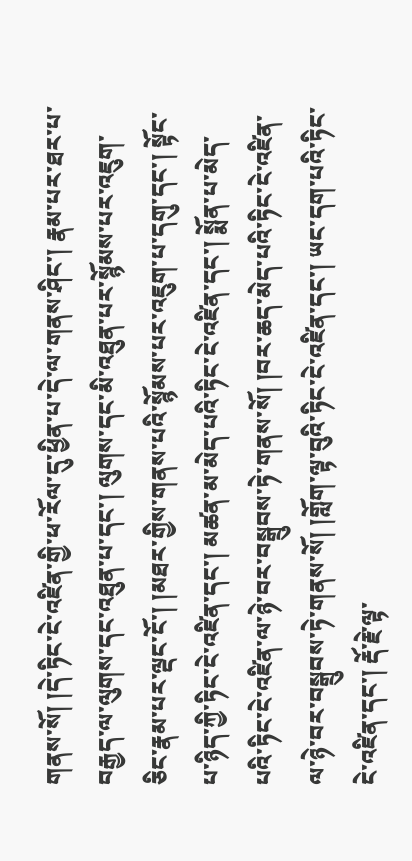གནས་སོ། །དེ་ཏིང་ངེ་འཛིན་གྱི་ཕ་རོལ་དུ་ཕྱིན་པ་དེ་ལ་གནས་ཤིང་། རྣམ་པར་ཐར་པ་བརྒྱད་ལ་ལུགས་དང་འཐུན་པ་དང་། ལུགས་དང་མི་འཐུན་པར་སྙོམས་པར་འཇུག་ཅིང་རྣམ་པར་ལྡང་ངོ་། །མཐར་གྱིས་གནས་པའི་སྙོམས་པར་འཇུག་པ་དགུ་དང་། སྟོང་པ་ཉིད་ཀྱི་ཏིང་ངེ་འཛིན་དང་། མཚན་མ་མེད་པའི་ཏིང་ངེ་འཛིན་དང་། སྨོན་པ་མེད་པའི་ཏིང་ངེ་འཛིན་ལ་ཉེ་བར་བསྒྲུབས་ཏེ་གནས་སོ། །བར་ཆད་མེད་པའི་ཏིང་ངེ་འཛིན་ལ་ཉེ་བར་བསྒྲུབས་ཏེ་གནས་སོ། །གློག་ལྟ་བུའི་ཏིང་ངེ་འཛིན་དང་། ཡང་དག་པའི་ཏིང་ངེ་འཛིན་དང་། རྡོ་རྗེ་ལྟ་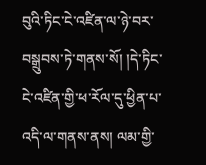བུའི་ཏིང་ངེ་འཛིན་ལ་ཉེ་བར་བསྒྲུབས་ཏེ་གནས་སོ། །དེ་ཏིང་ངེ་འཛིན་གྱི་ཕ་རོལ་དུ་ཕྱིན་པ་འདི་ལ་གནས་ནས། ལམ་གྱི་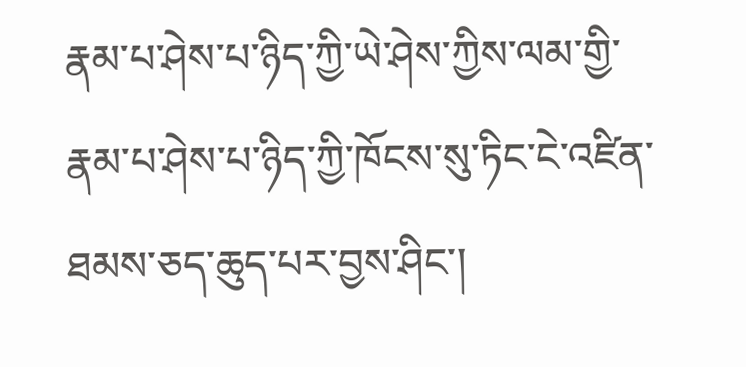རྣམ་པ་ཤེས་པ་ཉིད་ཀྱི་ཡེ་ཤེས་ཀྱིས་ལམ་གྱི་རྣམ་པ་ཤེས་པ་ཉིད་ཀྱི་ཁོངས་སུ་ཏིང་ངེ་འཛིན་ཐམས་ཅད་ཆུད་པར་བྱས་ཤིང་།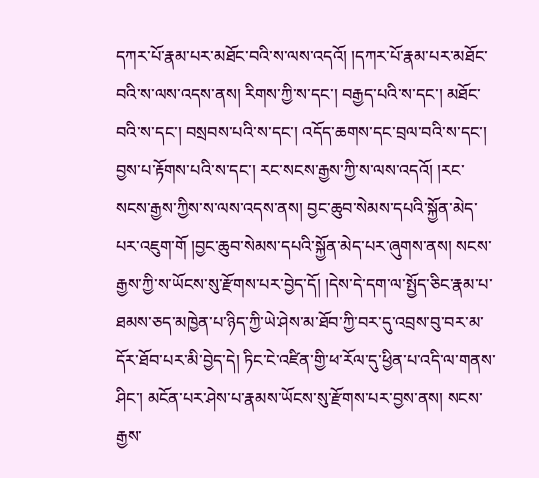དཀར་པོ་རྣམ་པར་མཐོང་བའི་ས་ལས་འདའོ། །དཀར་པོ་རྣམ་པར་མཐོང་བའི་ས་ལས་འདས་ནས། རིགས་ཀྱི་ས་དང་། བརྒྱད་པའི་ས་དང་། མཐོང་བའི་ས་དང་། བསྲབས་པའི་ས་དང་། འདོད་ཆགས་དང་བྲལ་བའི་ས་དང་། བྱས་པ་རྟོགས་པའི་ས་དང་། རང་སངས་རྒྱས་ཀྱི་ས་ལས་འདའོ། །རང་སངས་རྒྱས་ཀྱིས་ས་ལས་འདས་ནས། བྱང་ཆུབ་སེམས་དཔའི་སྐྱོན་མེད་པར་འཇུག་གོ །བྱང་ཆུབ་སེམས་དཔའི་སྐྱོན་མེད་པར་ཞུགས་ནས། སངས་རྒྱས་ཀྱི་ས་ཡོངས་སུ་རྫོགས་པར་བྱེད་དོ། །དེས་དེ་དག་ལ་སྤྱོད་ཅིང་རྣམ་པ་ཐམས་ཅད་མཁྱེན་པ་ཉིད་ཀྱི་ཡེ་ཤེས་མ་ཐོབ་ཀྱི་བར་དུ་འབྲས་བུ་བར་མ་དོར་ཐོབ་པར་མི་བྱེད་དེ། ཏིང་ངེ་འཛིན་གྱི་ཕ་རོལ་དུ་ཕྱིན་པ་འདི་ལ་གནས་ཤིང་། མངོན་པར་ཤེས་པ་རྣམས་ཡོངས་སུ་རྫོགས་པར་བྱས་ནས། སངས་རྒྱས་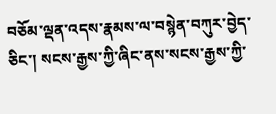བཅོམ་ལྡན་འདས་རྣམས་ལ་བསྙེན་བཀུར་བྱེད་ཅིང་། སངས་རྒྱས་ཀྱི་ཞིང་ནས་སངས་རྒྱས་ཀྱི་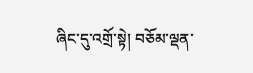ཞིང་དུ་འགྲོ་སྟེ། བཅོམ་ལྡན་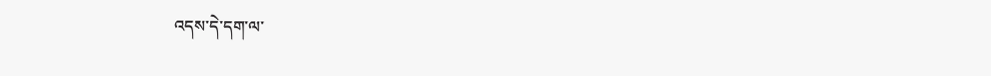འདས་དེ་དག་ལ་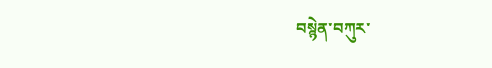བསྙེན་བཀུར་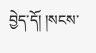བྱེད་དོ། །སངས་